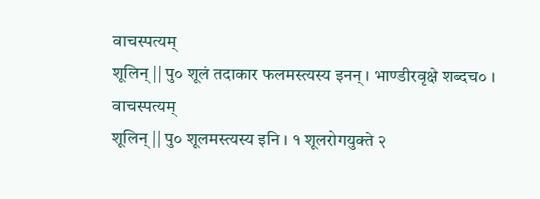वाचस्पत्यम्
शूलिन् || पु० शूलं तदाकार फलमस्त्यस्य इनन् । भाण्डीरवृक्षे शब्दच० ।
वाचस्पत्यम्
शूलिन् || पु० शूलमस्त्यस्य इनि । १ शूलरोगयुक्ते २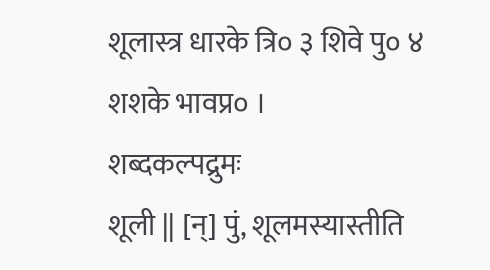शूलास्त्र धारके त्रि० ३ शिवे पु० ४ शशके भावप्र० ।
शब्दकल्पद्रुमः
शूली || [न्] पुं, शूलमस्यास्तीति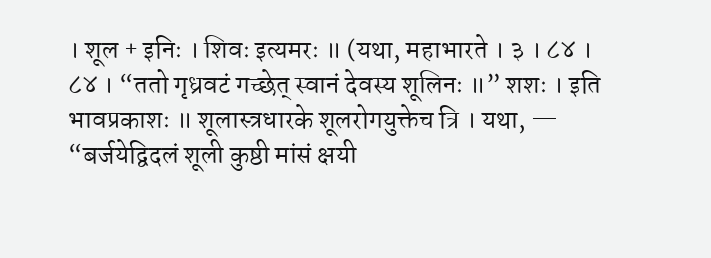। शूल + इनिः । शिवः इत्यमरः ॥ (यथा, महाभारते । ३ । ८४ । ८४ । “ततो गृध्रवटं गच्छेत् स्वानं देवस्य शूलिनः ॥” शशः । इति भावप्रकाशः ॥ शूलास्त्रधारके शूलरोगयुक्तेच त्रि । यथा, —
“बर्जयेद्विदलं शूली कुष्ठी मांसं क्षयी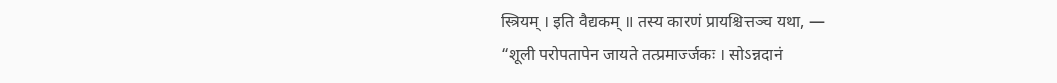स्त्रियम् । इति वैद्यकम् ॥ तस्य कारणं प्रायश्चित्तञ्च यथा, —
“शूली परोपतापेन जायते तत्प्रमार्ज्जकः । सोऽन्नदानं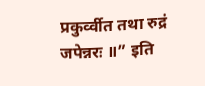प्रकुर्व्वीत तथा रुद्रं जपेन्नरः ॥” इति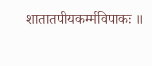शातातपीयकर्म्मविपाकः ॥